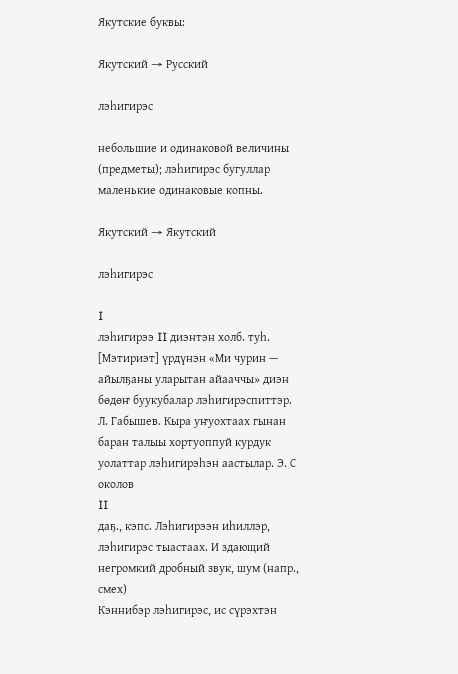Якутские буквы:

Якутский → Русский

лэһигирэс

небольшие и одинаковой величины (предметы); лэһигирэс бугуллар маленькие одинаковые копны.

Якутский → Якутский

лэһигирэс

I
лэһигирээ II диэнтэн холб. туһ. [Мэтириэт] үрдүнэн «Ми чурин — айылҕаны уларытан айааччы» диэн бөдөҥ буукубалар лэһигирэспиттэр. Л. Габышев. Кыра уҥуохтаах гынан баран талыы хортуоппуй курдук уолаттар лэһигирэһэн аастылар. Э. С околов
II
даҕ., кэпс. Лэһигирээн иһиллэр, лэһигирэс тыастаах. И здающий негромкий дробный звук, шум (напр., смех)
Кэннибэр лэһигирэс, ис сүрэхтэн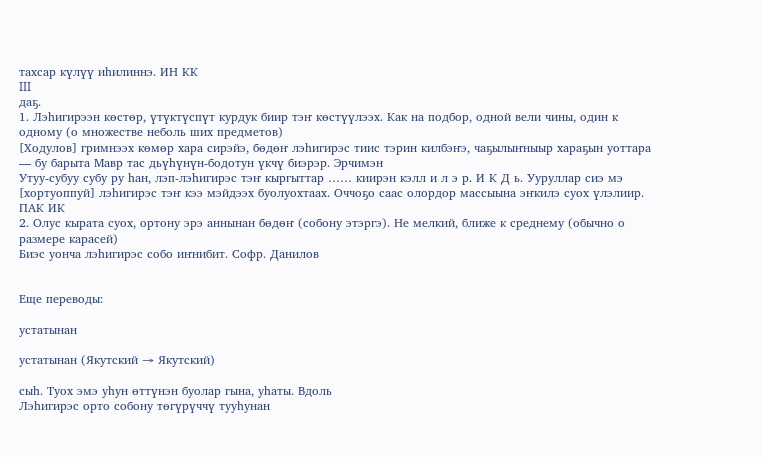тахсар күлүү иһилиннэ. ИН КК
III
даҕ.
1. Лэһигирээн көстөр, үтүктүспүт курдук биир тэҥ көстүүлээх. Как на подбор, одной вели чины, один к одному (о множестве неболь ших предметов)
[Ходулов] гримнээх көмөр хара сирэйэ, бөдөҥ лэһигирэс тиис тэрин килбэҥэ, чаҕылыҥныыр хараҕын уоттара — бу барыта Мавр тас дьүһүнүн-бодотун үкчү биэрэр. Эрчимэн
Утуу-субуу субу ру һан, лэп-лэһигирэс тэҥ кыргыттар …… киирэн кэлл и л э р. И К Д ь. Ууруллар сиэ мэ [хортуоппуй] лэһигирэс тэҥ кээ мэйдээх буолуохтаах. Оччоҕо саас олордор массыына эҥкилэ суох үлэлиир. ПАК ИК
2. Олус кырата суох, ортону эрэ аннынан бөдөҥ (собону этэргэ). Не мелкий, ближе к среднему (обычно о размере карасей)
Биэс уонча лэһигирэс собо иҥнибит. Софр. Данилов


Еще переводы:

устатынан

устатынан (Якутский → Якутский)

сыһ. Туох эмэ уһун өттүнэн буолар гына, уһаты. Вдоль
Лэһигирэс орто собону төгүрүччү тууһунан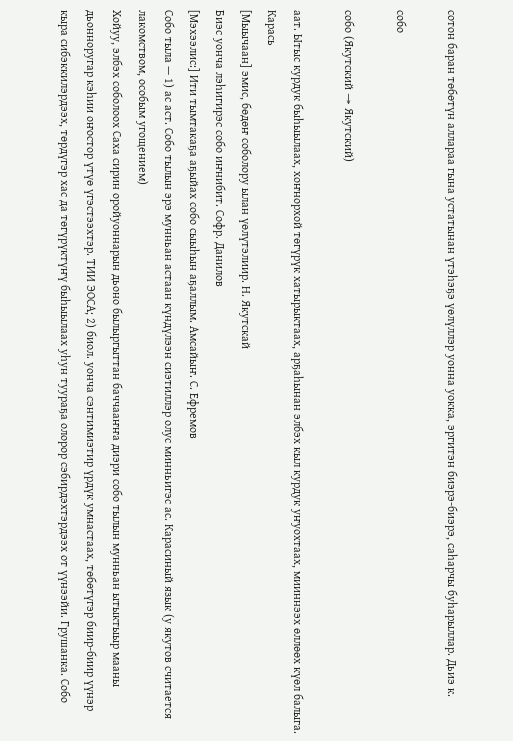сотон баран төбөтүн аллараа гына устатынан үтэһэҕэ үөлүллэр уонна уокка, эргитэн биэрэ-биэрэ, саһарчы буһарыллар. Дьиэ к.

собо

собо (Якутский → Якутский)

аат. Ытыс курдук быһыылаах, хоҥнорхой төгүрүк хатырыктаах, арҕаһынан элбэх кыл курдук уҥуохтаах, мииннээх өллөөх күөл балыга. Карась
[Мыычаан] эмис, бөдөҥ соболору ылан үөлүтэлиир. Н. Якутскай
Биэс уонча лэһигирэс собо иҥнибит. Софр. Данилов
[Мэхээлис:] Ити тымтакаҕа аҕыйах собо сыыһын аҕаллым. Амсайыҥ. С. Ефремов
Собо тыла — 1) ас аст. Собо тылын эрэ мунньан астаан күндүлээн сиэтиллэр олус минньигэс ас. Карасиный язык (у якутов считается лакомством, особым угощением)
Хойуу, элбэх соболоох Саха сирин оройуоннарын дьоно былыргыттан баччааҥҥа диэри собо тылын мунньан ытыктыыр мааны дьонноругар кэһии оҥостор үтүө үгэстээхтэр. ТИИ ЭОСА; 2) биол. уонча сэнтимиэтир үрдүк умнастаах, төбөтүгэр биир-биир үүнэр кыра сибэккилэрдээх, төрдүгэр хас да төгүрүктүҥү быһыылаах уһун туураҕа олорор сэбирдэхтэрдээх от үүнээйи. Грушанка. Собо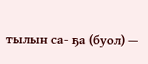тылын са- ҕа (буол) —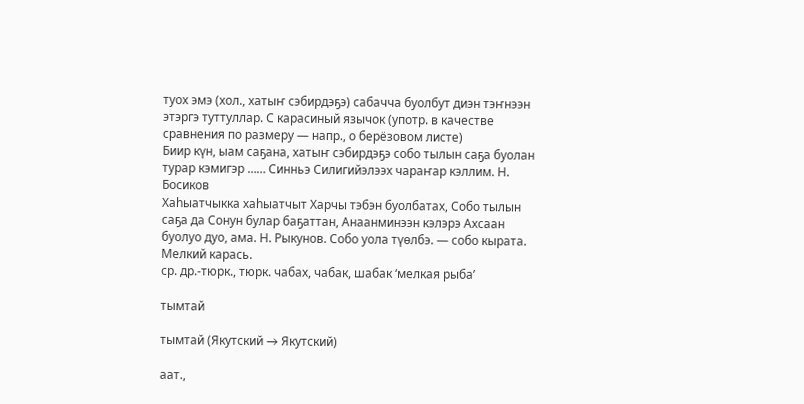туох эмэ (хол., хатыҥ сэбирдэҕэ) сабачча буолбут диэн тэҥнээн этэргэ туттуллар. С карасиный язычок (употр. в качестве сравнения по размеру — напр., о берёзовом листе)
Биир күн, ыам саҕана, хатыҥ сэбирдэҕэ собо тылын саҕа буолан турар кэмигэр …… Синньэ Силигийэлээх чараҥар кэллим. Н. Босиков
Хаһыатчыкка хаһыатчыт Харчы тэбэн буолбатах, Собо тылын саҕа да Сонун булар баҕаттан, Анаанминээн кэлэрэ Ахсаан буолуо дуо, ама. Н. Рыкунов. Собо уола түөлбэ. — собо кырата. Мелкий карась.
ср. др.-тюрк., тюрк. чабах, чабак, шабак ‘мелкая рыба’

тымтай

тымтай (Якутский → Якутский)

аат.,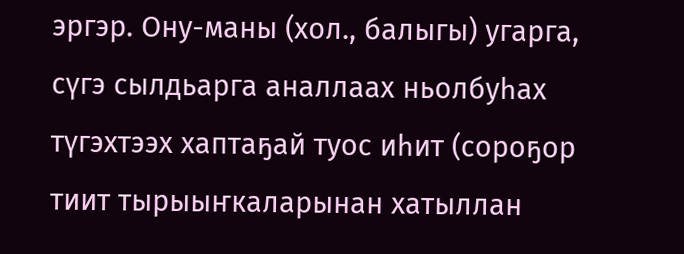эргэр. Ону-маны (хол., балыгы) угарга, сүгэ сылдьарга аналлаах ньолбуһах түгэхтээх хаптаҕай туос иһит (сороҕор тиит тырыыҥкаларынан хатыллан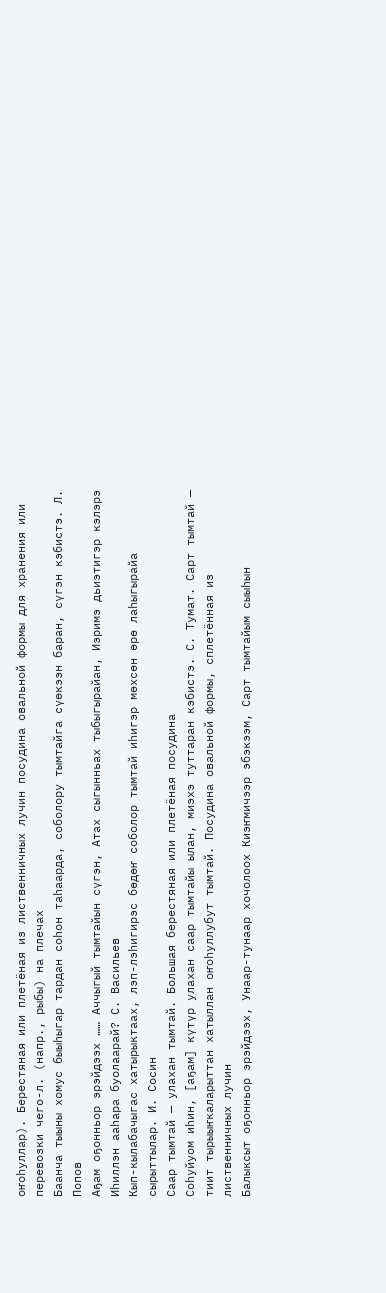оҥоһуллар). Берестяная или плетёная из лиственничных лучин посудина овальной формы для хранения или перевозки чего-л. (напр., рыбы) на плечах
Баанча тыыны хомус быыһыгар тардан соһон таһаарда, соболору тымтайга сүөкээн баран, сүгэн кэбистэ. Л. Попов
Аҕам оҕонньор эрэйдээх …… Аччыгый тымтайын сүгэн, Атах сыгынньах тыбыгырайан, Иэримэ дьиэтигэр кэлэрэ Иһиллэн ааһара буолаарай? С. Васильев
Кып-кылабачыгас хатырыктаах, лэп-лэһигирэс бөдөҥ соболор тымтай иһигэр мөхсөн өрө лаһыгырайа сырыттылар. И. Сосин
Саар тымтай — улахан тымтай. Большая берестяная или плетёная посудина
Соһуйуом иһин, [аҕам] күтүр улахан саар тымтайы ылан, миэхэ туттаран кэбистэ. С. Тумат. Сарт тымтай — тиит тырыыҥкаларыттан хатыллан оҥоһуллубут тымтай. Посудина овальной формы, сплетённая из лиственничных лучин
Балыксыт оҕонньор эрэйдээх, Унаар-тунаар хочолоох Киэҥмичээр эбэкээм, Сарт тымтайым сыыһын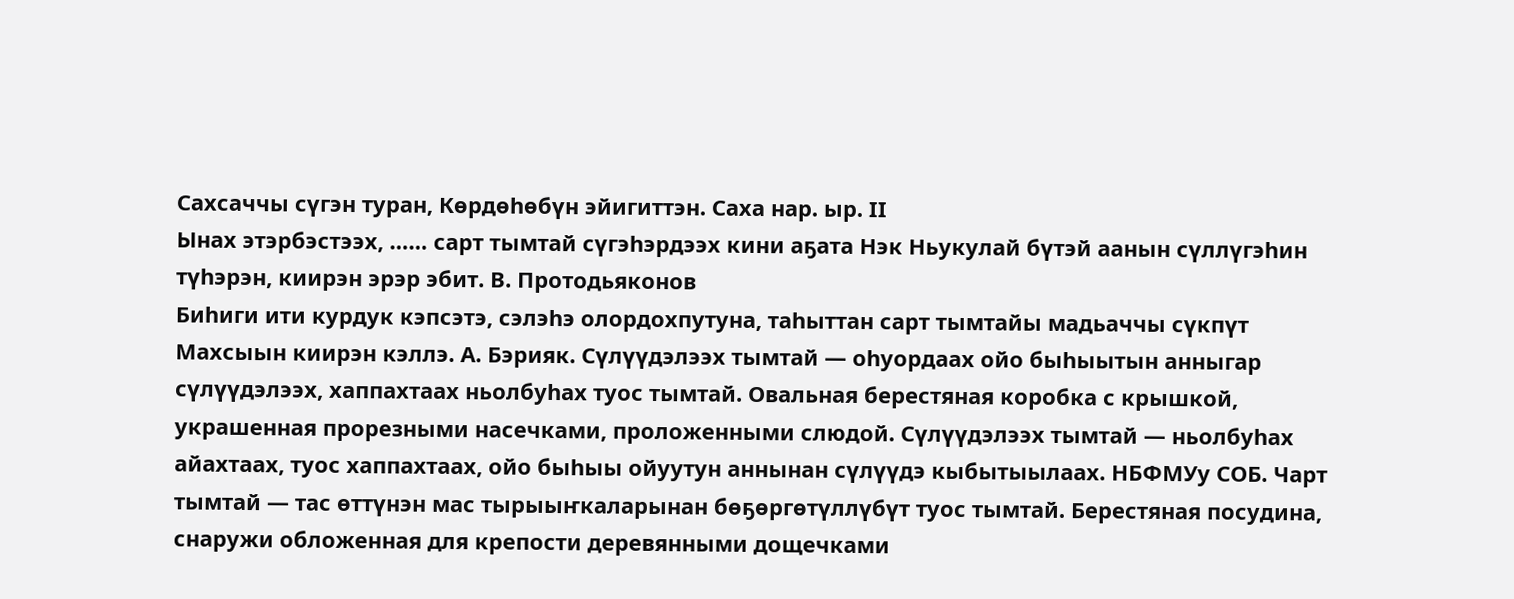Сахсаччы сүгэн туран, Көрдөһөбүн эйигиттэн. Саха нар. ыр. II
Ынах этэрбэстээх, …… сарт тымтай сүгэһэрдээх кини аҕата Нэк Ньукулай бүтэй аанын сүллүгэһин түһэрэн, киирэн эрэр эбит. В. Протодьяконов
Биһиги ити курдук кэпсэтэ, сэлэһэ олордохпутуна, таһыттан сарт тымтайы мадьаччы сүкпүт Махсыын киирэн кэллэ. А. Бэрияк. Сүлүүдэлээх тымтай — оһуордаах ойо быһыытын анныгар сүлүүдэлээх, хаппахтаах ньолбуһах туос тымтай. Овальная берестяная коробка с крышкой, украшенная прорезными насечками, проложенными слюдой. Сүлүүдэлээх тымтай — ньолбуһах айахтаах, туос хаппахтаах, ойо быһыы ойуутун аннынан сүлүүдэ кыбытыылаах. НБФМУу СОБ. Чарт тымтай — тас өттүнэн мас тырыыҥкаларынан бөҕөргөтүллүбүт туос тымтай. Берестяная посудина, снаружи обложенная для крепости деревянными дощечками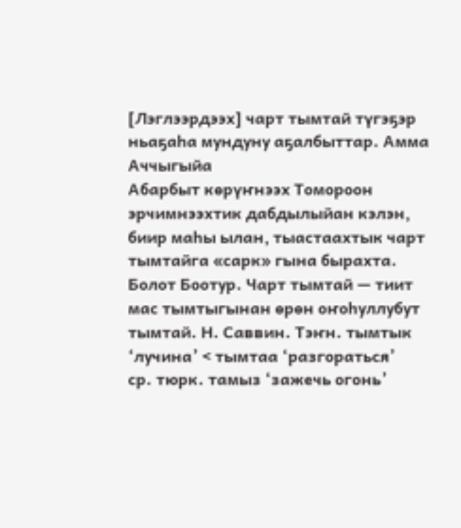[Лэглээрдээх] чарт тымтай түгэҕэр ньаҕаһа мундуну аҕалбыттар. Амма Аччыгыйа
Абарбыт көрүҥнээх Томороон эрчимнээхтик дабдылыйан кэлэн, биир маһы ылан, тыастаахтык чарт тымтайга «сарк» гына бырахта. Болот Боотур. Чарт тымтай — тиит мас тымтыгынан өрөн оҥоһуллубут тымтай. Н. Саввин. Тэҥн. тымтык ‘лучина’ < тымтаа ‘разгораться’
ср. тюрк. тамыз ‘зажечь огонь’